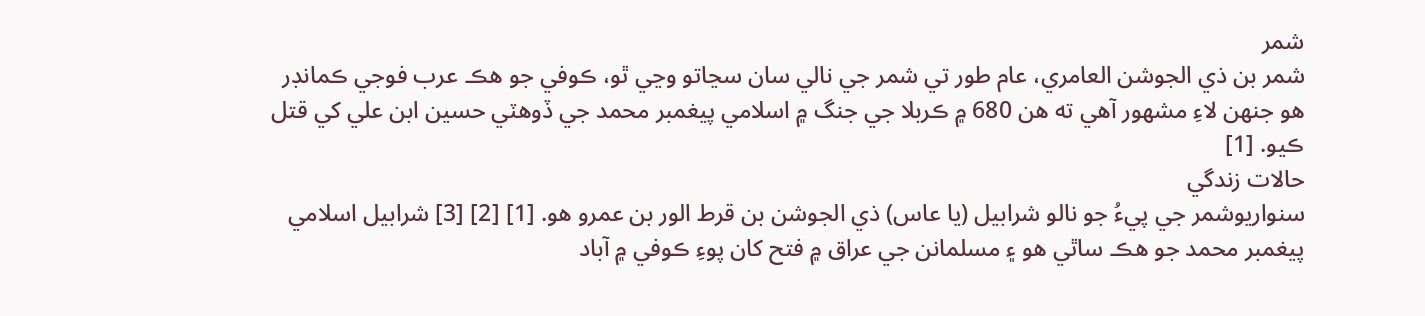شمر
شمر بن ذي الجوشن العامري، عام طور تي شمر جي نالي سان سڃاتو وڃي ٿو، ڪوفي جو هڪ عرب فوجي ڪمانڊر هو جنهن لاءِ مشهور آهي ته هن 680 ۾ ڪربلا جي جنگ ۾ اسلامي پيغمبر محمد جي ڏوهٽي حسين ابن علي کي قتل ڪيو. [1]
حالات زندگي
سنواريوشمر جي پيءُ جو نالو شرابيل (يا عاس) ذي الجوشن بن قرط الور بن عمرو هو. [1] [2] [3] شرابيل اسلامي پيغمبر محمد جو هڪ ساٿي هو ۽ مسلمانن جي عراق ۾ فتح کان پوءِ ڪوفي ۾ آباد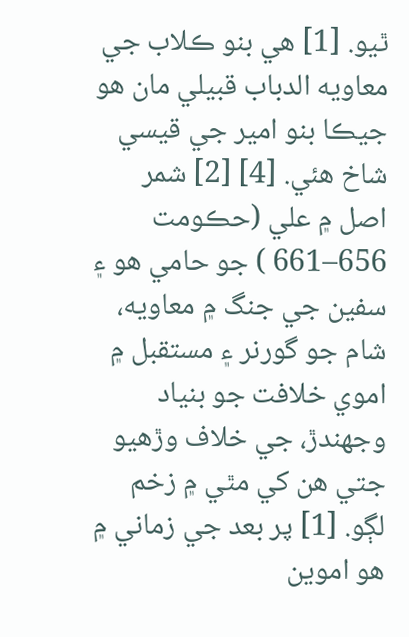ٿيو. [1] هي بنو ڪلاب جي معاويه الدباب قبيلي مان هو جيڪا بنو امير جي قيسي شاخ هئي. [4] [2] شمر اصل ۾ علي (حڪومت 656–661 ) جو حامي هو ۽ سفين جي جنگ ۾ معاويه، شام جو گورنر ۽ مستقبل ۾ اموي خلافت جو بنياد وجھندڙ، جي خلاف وڙهيو جتي هن کي مٿي ۾ زخم لڳو. [1] پر بعد جي زماني ۾ هو اموين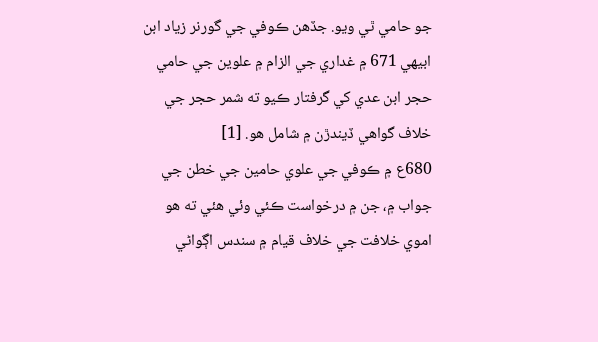جو حامي ٿي ويو. جڏهن ڪوفي جي گورنر زیاد ابن ابيهي 671 ۾ غداري جي الزام ۾ علوين جي حامي حجر ابن عدي کي گرفتار ڪيو ته شمر حجر جي خلاف گواهي ڏيندڙن ۾ شامل هو. [1]
680ع ۾ ڪوفي جي علوي حامين جي خطن جي جواب ۾، جن ۾ درخواست ڪئي وئي هئي ته هو اموي خلافت جي خلاف قيام ۾ سندس اڳواڻي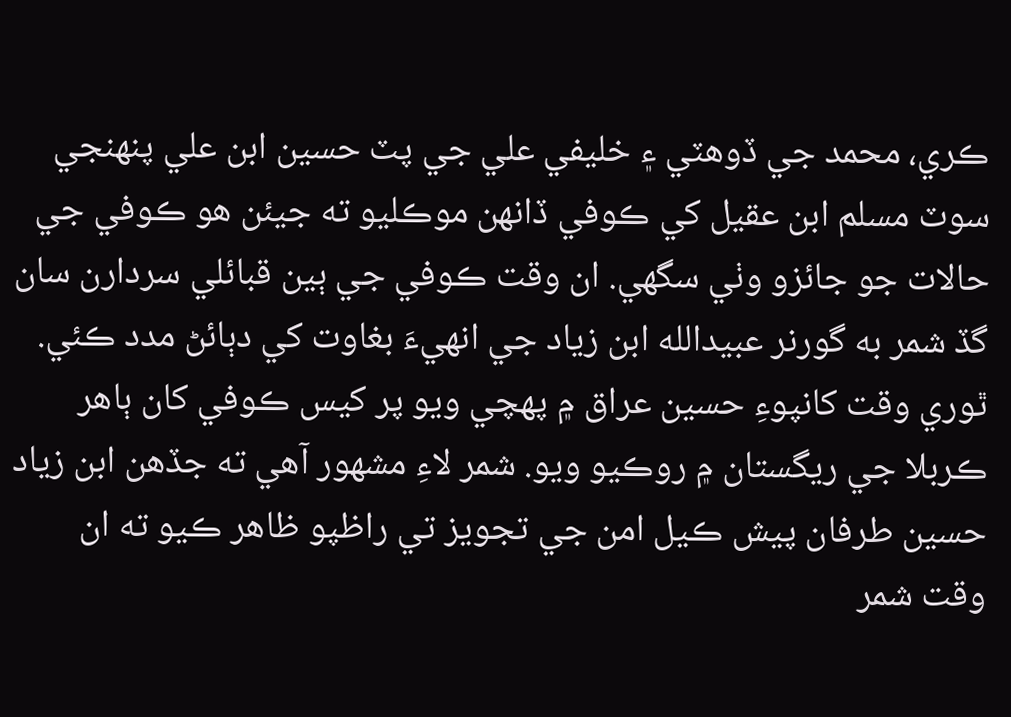ڪري، محمد جي ڏوهٽي ۽ خليفي علي جي پٽ حسين ابن علي پنهنجي سوٽ مسلم ابن عقيل کي ڪوفي ڏانهن موڪليو ته جيئن هو ڪوفي جي حالات جو جائزو وٺي سگھي. ان وقت ڪوفي جي ٻين قبائلي سردارن سان گڏ شمر به گورنر عبيدالله ابن زیاد جي انهيءَ بغاوت کي دٻائڻ مدد ڪئي. ٿوري وقت کانپوءِ حسين عراق ۾ پهچي ويو پر کيس ڪوفي کان ٻاهر ڪربلا جي ريگستان ۾ روڪيو ويو. شمر لاءِ مشهور آهي ته جڏهن ابن زیاد حسين طرفان پيش ڪيل امن جي تجويز تي راظپو ظاهر ڪيو ته ان وقت شمر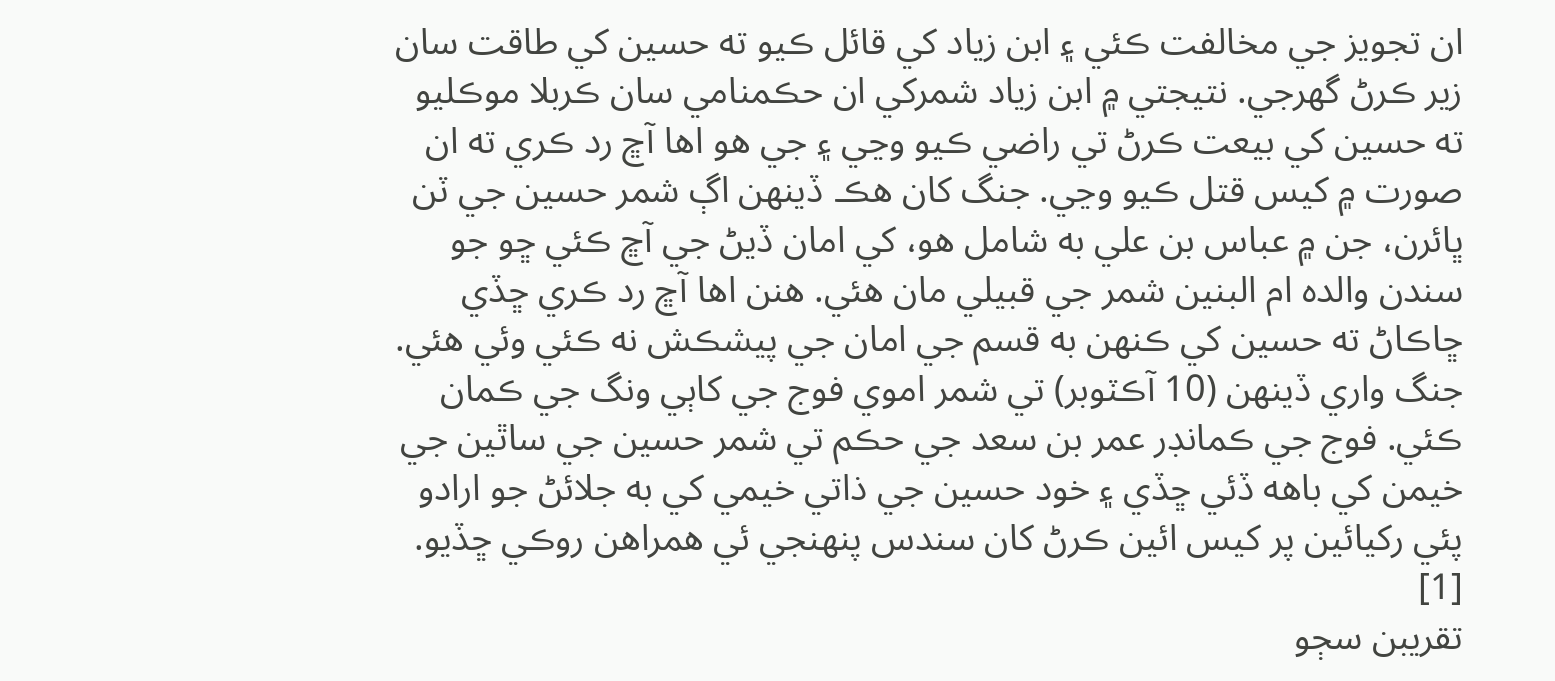ان تجويز جي مخالفت ڪئي ۽ ابن زیاد کي قائل ڪيو ته حسين کي طاقت سان زير ڪرڻ گهرجي. نتيجتي ۾ ابن زياد شمرکي ان حڪمنامي سان ڪربلا موڪليو ته حسين کي بيعت ڪرڻ تي راضي ڪيو وڃي ۽ جي هو اها آڇ رد ڪري ته ان صورت ۾ کيس قتل ڪيو وڃي. جنگ کان هڪ ڏينهن اڳ شمر حسين جي ٽن ڀائرن، جن ۾ عباس بن علي به شامل هو، کي امان ڏيڻ جي آڇ ڪئي ڇو جو سندن والده ام البنين شمر جي قبيلي مان هئي. هنن اها آڇ رد ڪري ڇڏي ڇاڪاڻ ته حسين کي ڪنهن به قسم جي امان جي پيشڪش نه ڪئي وئي هئي. جنگ واري ڏينهن (10 آڪٽوبر) تي شمر اموي فوج جي کاٻي ونگ جي ڪمان ڪئي. فوج جي ڪمانڊر عمر بن سعد جي حڪم تي شمر حسين جي ساٿين جي خيمن کي باهه ڏئي ڇڏي ۽ خود حسين جي ذاتي خيمي کي به جلائڻ جو ارادو پئي رکيائين پر کيس ائين ڪرڻ کان سندس پنهنجي ئي همراهن روڪي ڇڏيو. [1]
تقريبن سڄو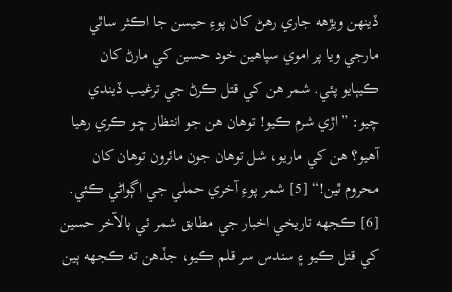ڏينهن ويڙهه جاري رهڻ کان پوءِ حيسن جا اڪثر ساٿي مارجي ويا پر اموي سپاهين خود حسين کي مارڻ کان ڪيٻايو پئي. شمر ھن کي قتل ڪرڻ جي ترغيب ڏيندي چيو: ”اڙي شرم ڪيو! توهان هن جو انتظار ڇو ڪري رھيا آھيو؟ ھن کي ماريو، شل توھان جون مائرون توھان کان محروم ٿين!“ [5] شمر پوءِ آخري حملي جي اڳواڻي ڪئي. [6] ڪجهه تاريخي اخبار جي مطابق شمر ئي بالآخر حسين کي قتل ڪيو ۽ سندس سر قلم ڪيو، جڏهن ته ڪجهه ٻين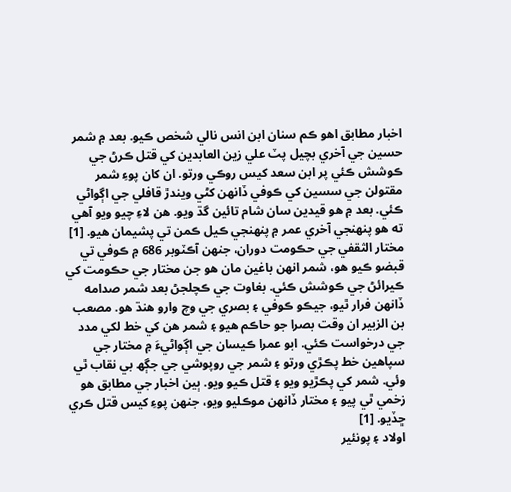اخبار مطابق اهو ڪم سنان ابن انس نالي شخص ڪيو. بعد ۾ شمر حسين جي آخري بچيل پٽ علي زين العابدين کي قتل ڪرڻ جي ڪوشش ڪئي پر ابن سعد کيس روڪي ورتو. ان کان پوءِ شمر مقتولن جي سسين کي ڪوفي ڏانھن کڻي ويندڙ قافلي جي اڳواڻي ڪئي. بعد ۾ هو قيدين سان شام تائين گڌ ويو. هن لاءِ چيو ويو آهي ته هو پنهنجي آخري عمر ۾ پنهنجي ڪيل ڪمن تي پشيمان هيو. [1]
مختار الثقفي جي حڪومت دوران، جنهن آڪٽوبر 686 ۾ ڪوفي تي قبضو ڪيو هو، شمر انهن باغين مان هو جن مختار جي حڪومت کي ڪيرائڻ جي ڪوشش ڪئي. بغاوت جي ڪچلجڻ بعد شمر صدامه ڏانهن فرار ٿيو، جيڪو ڪوفي ۽ بصري جي وچ وارو هنڌ هو. مصعب بن الزبير ان وقت بصرا جو حاڪم هيو ۽ شمر هن کي خط لکي مدد جي درخواست ڪئي. ابو عمرا ڪيسان جي اڳواڻيءَ ۾ مختار جي سپاهين خط پڪڙي ورتو ۽ شمر جي روپوشي جي جڳھ بي نقاب ٿي وئي. شمر کي پڪڙيو ويو ۽ قتل ڪيو ويو. ٻين اخبار جي مطابق هو زخمي ٿي پيو ۽ مختار ڏانهن موڪليو ويو، جنهن پوءِ کيس قتل ڪري ڇڏيو. [1]
اولاد ۽ پونئير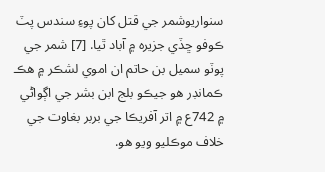سنواريوشمر جي قتل کان پوءِ سندس پٽ ڪوفو ڇڏي جزيره ۾ آباد ٿيا. [7] شمر جي پوٽو سميل بن حاتم ان اموي لشڪر ۾ هڪ ڪمانڊر هو جيڪو بلج ابن بشر جي اڳواڻي ۾ 742ع ۾ اتر آفريڪا جي بربر بغاوت جي خلاف موڪليو ويو هو.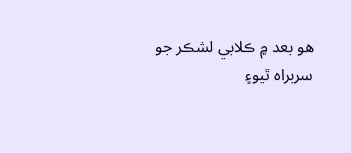هو بعد ۾ ڪلابي لشڪر جو سربراه ٿيو۽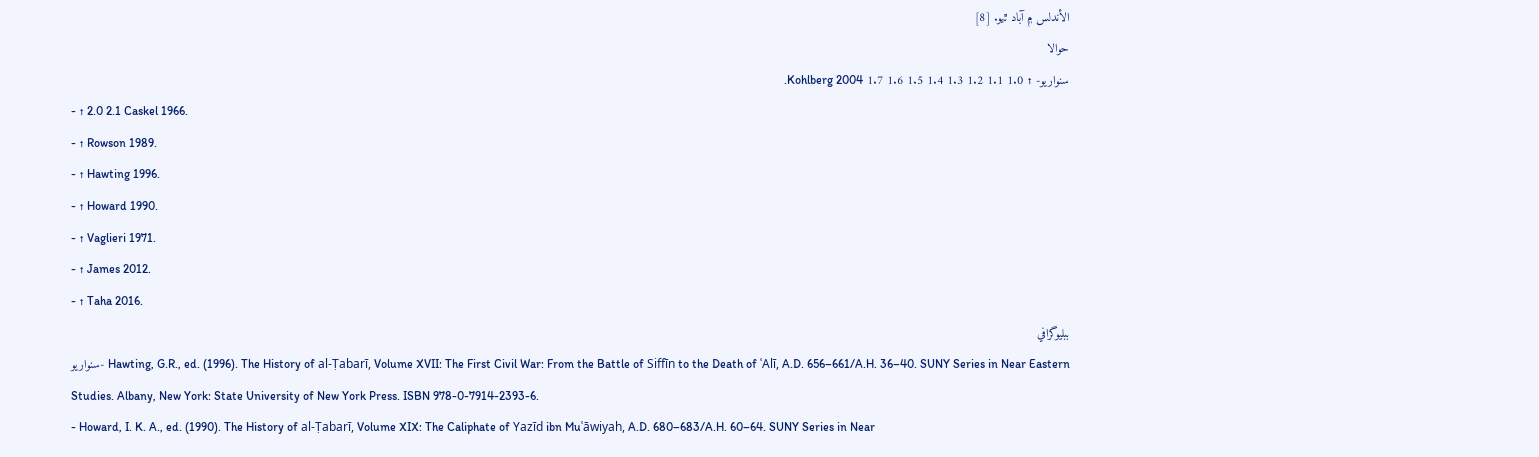الأندلس ۾ آباد ٿيو. [8]
حوالا
سنواريو- ↑ 1.0 1.1 1.2 1.3 1.4 1.5 1.6 1.7 Kohlberg 2004.
- ↑ 2.0 2.1 Caskel 1966.
- ↑ Rowson 1989.
- ↑ Hawting 1996.
- ↑ Howard 1990.
- ↑ Vaglieri 1971.
- ↑ James 2012.
- ↑ Taha 2016.
ببليوگرافي
سنواريو- Hawting, G.R., ed. (1996). The History of al-Ṭabarī, Volume XVII: The First Civil War: From the Battle of Siffīn to the Death of ʿAlī, A.D. 656–661/A.H. 36–40. SUNY Series in Near Eastern Studies. Albany, New York: State University of New York Press. ISBN 978-0-7914-2393-6.
- Howard, I. K. A., ed. (1990). The History of al-Ṭabarī, Volume XIX: The Caliphate of Yazīd ibn Muʿāwiyah, A.D. 680–683/A.H. 60–64. SUNY Series in Near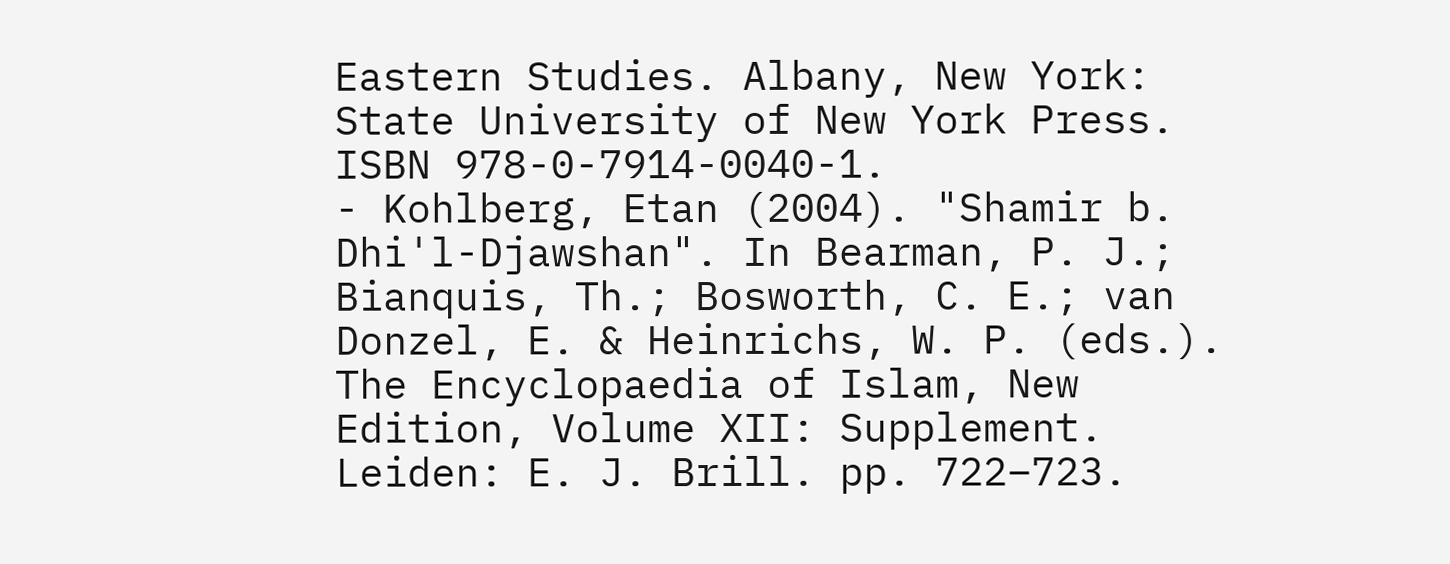Eastern Studies. Albany, New York: State University of New York Press. ISBN 978-0-7914-0040-1.
- Kohlberg, Etan (2004). "Shamir b. Dhi'l-Djawshan". In Bearman, P. J.; Bianquis, Th.; Bosworth, C. E.; van Donzel, E. & Heinrichs, W. P. (eds.). The Encyclopaedia of Islam, New Edition, Volume XII: Supplement. Leiden: E. J. Brill. pp. 722–723.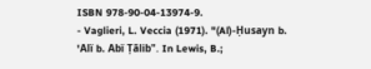ISBN 978-90-04-13974-9.
- Vaglieri, L. Veccia (1971). "(Al)-Ḥusayn b. 'Alï b. Abï Ṭālib". In Lewis, B.;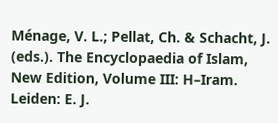Ménage, V. L.; Pellat, Ch. & Schacht, J. (eds.). The Encyclopaedia of Islam, New Edition, Volume III: H–Iram. Leiden: E. J.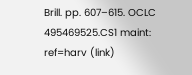Brill. pp. 607–615. OCLC 495469525.CS1 maint: ref=harv (link)